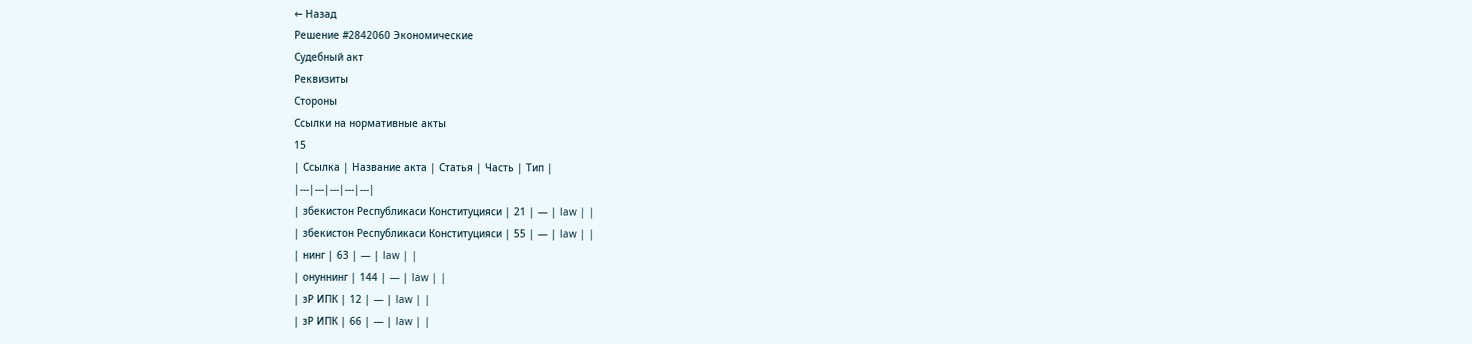← Назад
Решение #2842060 Экономические
Судебный акт
Реквизиты
Стороны
Ссылки на нормативные акты
15
| Ссылка | Название акта | Статья | Часть | Тип |
|---|---|---|---|---|
| збекистон Республикаси Конституцияси | 21 | — | law | |
| збекистон Республикаси Конституцияси | 55 | — | law | |
| нинг | 63 | — | law | |
| онуннинг | 144 | — | law | |
| зР ИПК | 12 | — | law | |
| зР ИПК | 66 | — | law | |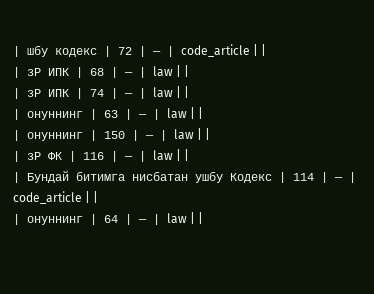| шбу кодекс | 72 | — | code_article | |
| зР ИПК | 68 | — | law | |
| зР ИПК | 74 | — | law | |
| онуннинг | 63 | — | law | |
| онуннинг | 150 | — | law | |
| зР ФК | 116 | — | law | |
| Бундай битимга нисбатан ушбу Кодекс | 114 | — | code_article | |
| онуннинг | 64 | — | law | |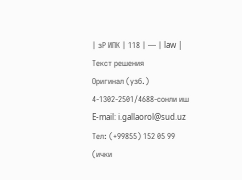| зР ИПК | 118 | — | law |
Текст решения
Оригинал (узб.)
4-1302-2501/4688-сонли иш
E-mail: i.gallaorol@sud.uz
Тел: (+99855) 152 05 99
(ички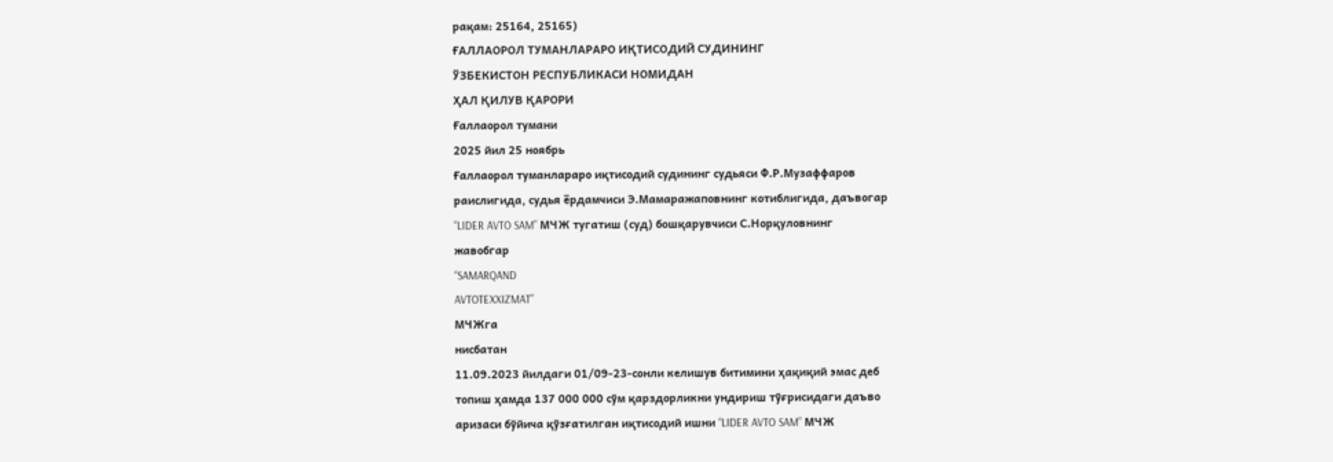рақам: 25164, 25165)
ҒАЛЛАОРОЛ ТУМАНЛАРАРО ИҚТИСОДИЙ СУДИНИНГ
ЎЗБЕКИСТОН РЕСПУБЛИКАСИ НОМИДАН
ҲАЛ ҚИЛУВ ҚАРОРИ
Ғаллаорол тумани
2025 йил 25 ноябрь
Ғаллаорол туманлараро иқтисодий судининг судьяси Ф.Р.Музаффаров
раислигида, судья ёрдамчиси Э.Мамаражаповнинг котиблигида, даъвогар
“LIDER AVTO SAM” МЧЖ тугатиш (суд) бошқарувчиси С.Норқуловнинг
жавобгар
“SAMARQAND
AVTOTEXXIZMAT”
МЧЖга
нисбатан
11.09.2023 йилдаги 01/09-23-сонли келишув битимини ҳақиқий эмас деб
топиш ҳамда 137 000 000 сўм қарздорликни ундириш тўғрисидаги даъво
аризаси бўйича қўзғатилган иқтисодий ишни “LIDER AVTO SAM” МЧЖ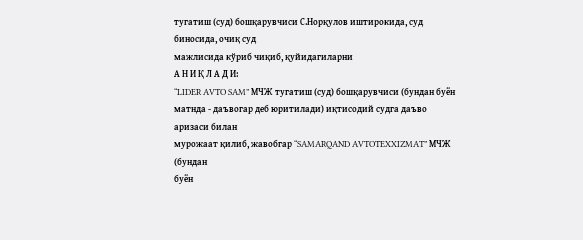тугатиш (суд) бошқарувчиси С.Норқулов иштирокида, суд биносида, очиқ суд
мажлисида кўриб чиқиб, қуйидагиларни
А Н И Қ Л А Д И:
“LIDER AVTO SAM” МЧЖ тугатиш (суд) бошқарувчиси (бундан буён
матнда - даъвогар деб юритилади) иқтисодий судга даъво аризаси билан
мурожаат қилиб, жавобгар “SAMARQAND AVTOTEXXIZMAT” МЧЖ (бундан
буён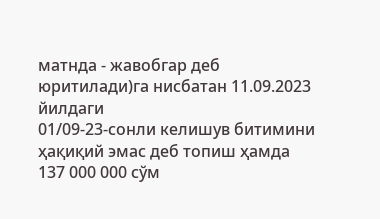матнда - жавобгар деб юритилади)га нисбатан 11.09.2023 йилдаги
01/09-23-сонли келишув битимини ҳақиқий эмас деб топиш ҳамда
137 000 000 сўм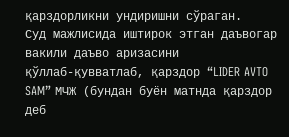қарздорликни ундиришни сўраган.
Суд мажлисида иштирок этган даъвогар вакили даъво аризасини
қўллаб-қувватлаб, қарздор “LIDER AVTO SAM” МЧЖ (бундан буён матнда қарздор деб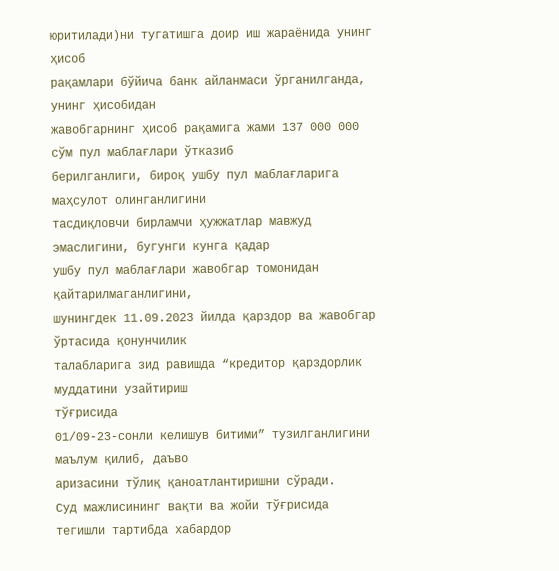юритилади)ни тугатишга доир иш жараёнида унинг ҳисоб
рақамлари бўйича банк айланмаси ўрганилганда, унинг ҳисобидан
жавобгарнинг ҳисоб рақамига жами 137 000 000 сўм пул маблағлари ўтказиб
берилганлиги, бироқ ушбу пул маблағларига маҳсулот олинганлигини
тасдиқловчи бирламчи ҳужжатлар мавжуд эмаслигини, бугунги кунга қадар
ушбу пул маблағлари жавобгар томонидан қайтарилмаганлигини,
шунингдек 11.09.2023 йилда қарздор ва жавобгар ўртасида қонунчилик
талабларига зид равишда “кредитор қарздорлик муддатини узайтириш
тўғрисида
01/09-23-сонли келишув битими” тузилганлигини маълум қилиб, даъво
аризасини тўлиқ қаноатлантиришни сўради.
Суд мажлисининг вақти ва жойи тўғрисида тегишли тартибда хабардор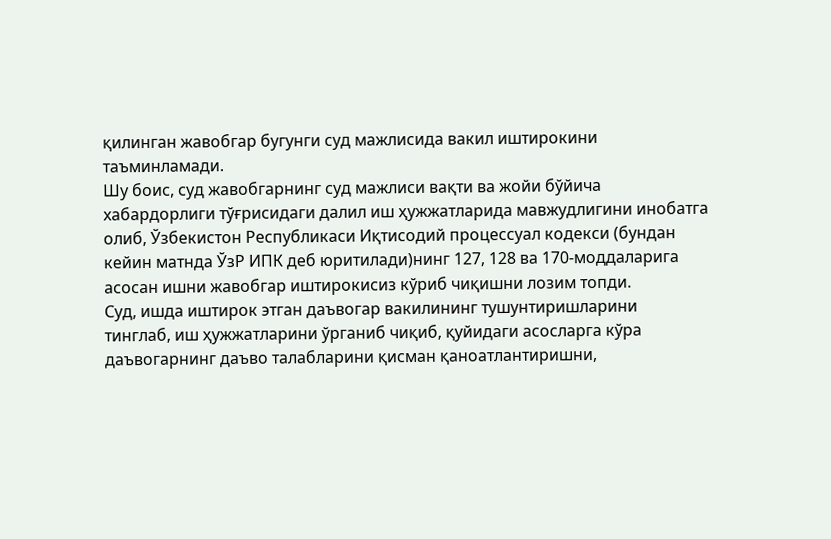қилинган жавобгар бугунги суд мажлисида вакил иштирокини
таъминламади.
Шу боис, суд жавобгарнинг суд мажлиси вақти ва жойи бўйича
хабардорлиги тўғрисидаги далил иш ҳужжатларида мавжудлигини инобатга
олиб, Ўзбекистон Республикаси Иқтисодий процессуал кодекси (бундан
кейин матнда ЎзР ИПК деб юритилади)нинг 127, 128 ва 170-моддаларига
асосан ишни жавобгар иштирокисиз кўриб чиқишни лозим топди.
Суд, ишда иштирок этган даъвогар вакилининг тушунтиришларини
тинглаб, иш ҳужжатларини ўрганиб чиқиб, қуйидаги асосларга кўра
даъвогарнинг даъво талабларини қисман қаноатлантиришни,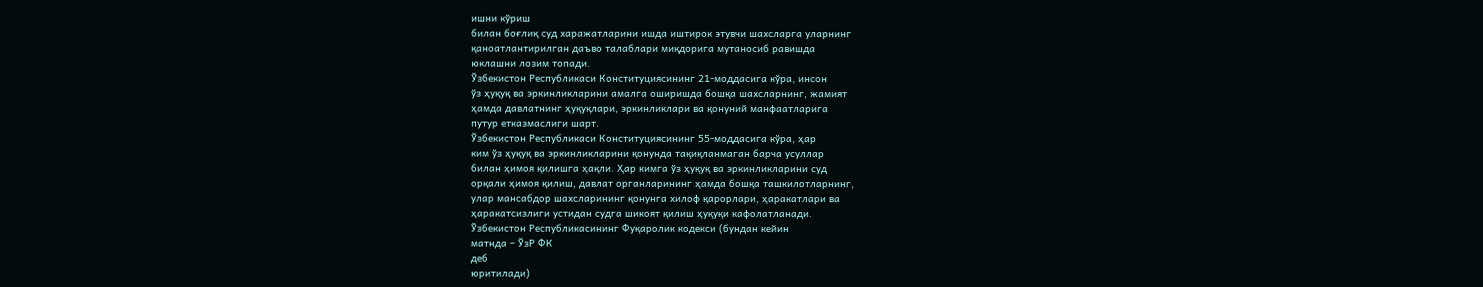ишни кўриш
билан боғлиқ суд харажатларини ишда иштирок этувчи шахсларга уларнинг
қаноатлантирилган даъво талаблари миқдорига мутаносиб равишда
юклашни лозим топади.
Ўзбекистон Республикаси Конституциясининг 21-моддасига кўра, инсон
ўз ҳуқуқ ва эркинликларини амалга оширишда бошқа шахсларнинг, жамият
ҳамда давлатнинг ҳуқуқлари, эркинликлари ва қонуний манфаатларига
путур етказмаслиги шарт.
Ўзбекистон Республикаси Конституциясининг 55-моддасига кўра, ҳар
ким ўз ҳуқуқ ва эркинликларини қонунда тақиқланмаган барча усуллар
билан ҳимоя қилишга ҳақли. Ҳар кимга ўз ҳуқуқ ва эркинликларини суд
орқали ҳимоя қилиш, давлат органларининг ҳамда бошқа ташкилотларнинг,
улар мансабдор шахсларининг қонунга хилоф қарорлари, ҳаракатлари ва
ҳаракатсизлиги устидан судга шикоят қилиш ҳуқуқи кафолатланади.
Ўзбекистон Республикасининг Фуқаролик кодекси (бундан кейин
матнда – ЎзР ФК
деб
юритилади)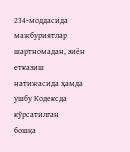234-моддасида
мажбуриятлар
шартномадан, зиён етказиш натижасида ҳамда ушбу Кодексда кўрсатилган
бошқа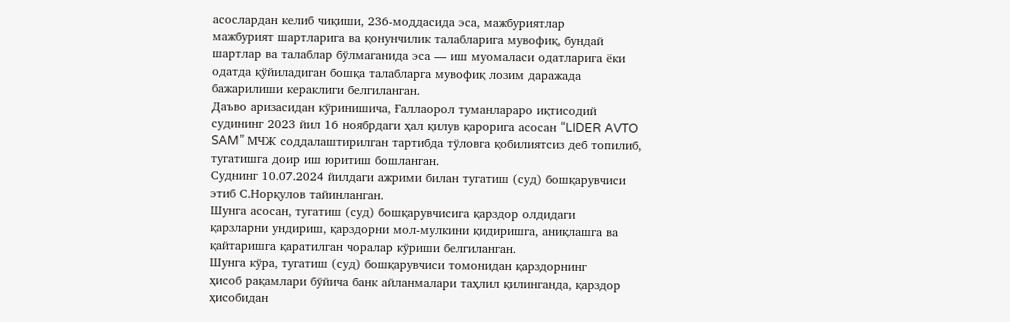асослардан келиб чиқиши, 236-моддасида эса, мажбуриятлар
мажбурият шартларига ва қонунчилик талабларига мувофиқ, бундай
шартлар ва талаблар бўлмаганида эса — иш муомаласи одатларига ёки
одатда қўйиладиган бошқа талабларга мувофиқ лозим даражада
бажарилиши кераклиги белгиланган.
Даъво аризасидан кўринишича, Ғаллаорол туманлараро иқтисодий
судининг 2023 йил 16 ноябрдаги ҳал қилув қарорига асосан “LIDER AVTO
SAM” МЧЖ соддалаштирилган тартибда тўловга қобилиятсиз деб топилиб,
тугатишга доир иш юритиш бошланган.
Суднинг 10.07.2024 йилдаги ажрими билан тугатиш (суд) бошқарувчиси
этиб С.Норқулов тайинланган.
Шунга асосан, тугатиш (суд) бошқарувчисига қарздор олдидаги
қарзларни ундириш, қарздорни мол-мулкини қидиришга, аниқлашга ва
қайтаришга қаратилган чоралар кўриши белгиланган.
Шунга кўра, тугатиш (суд) бошқарувчиси томонидан қарздорнинг
ҳисоб рақамлари бўйича банк айланмалари таҳлил қилинганда, қарздор
ҳисобидан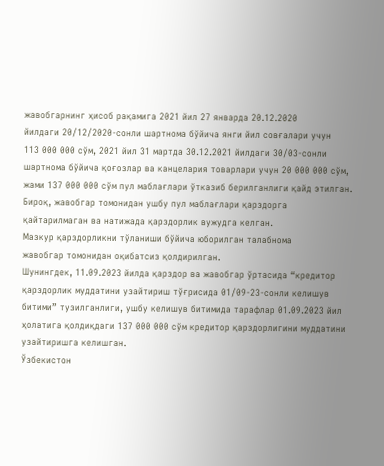жавобгарнинг ҳисоб рақамига 2021 йил 27 январда 20.12.2020
йилдаги 20/12/2020-сонли шартнома бўйича янги йил совғалари учун
113 000 000 сўм, 2021 йил 31 мартда 30.12.2021 йилдаги 30/03-сонли
шартнома бўйича қоғозлар ва канцелария товарлари учун 20 000 000 сўм,
жами 137 000 000 сўм пул маблағлари ўтказиб берилганлиги қайд этилган.
Бироқ, жавобгар томонидан ушбу пул маблағлари қарздорга
қайтарилмаган ва натижада қарздорлик вужудга келган.
Мазкур қарздорликни тўланиши бўйича юборилган талабнома
жавобгар томонидан оқибатсиз қолдирилган.
Шунингдек, 11.09.2023 йилда қарздор ва жавобгар ўртасида “кредитор
қарздорлик муддатини узайтириш тўғрисида 01/09-23-сонли келишув
битими” тузилганлиги, ушбу келишув битимида тарафлар 01.09.2023 йил
ҳолатига қолдиқдаги 137 000 000 сўм кредитор қарздорлигини муддатини
узайтиришга келишган.
Ўзбекистон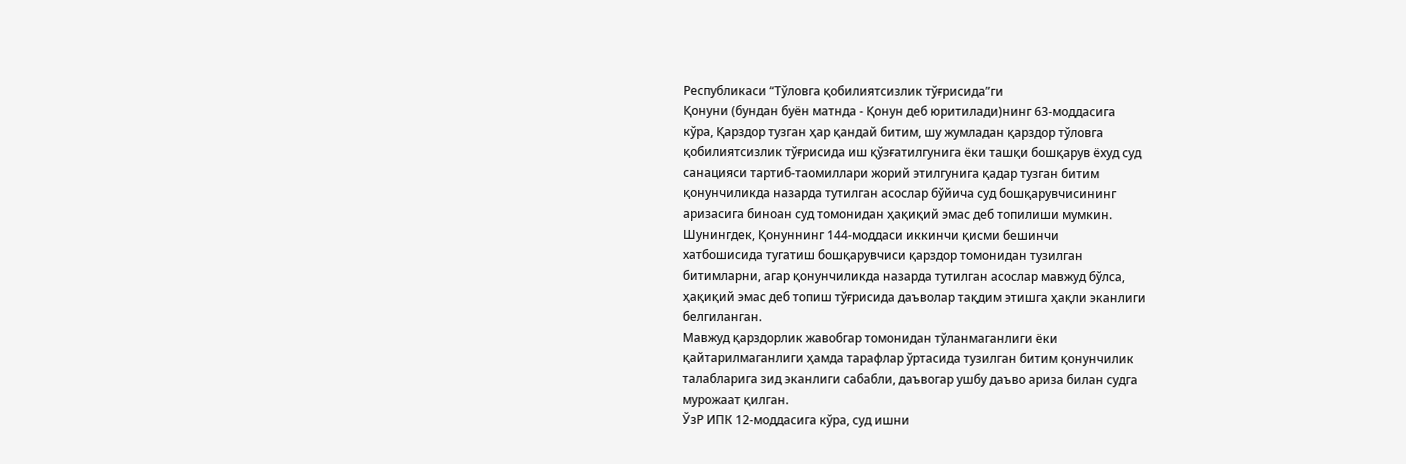Республикаси “Тўловга қобилиятсизлик тўғрисида”ги
Қонуни (бундан буён матнда - Қонун деб юритилади)нинг 63-моддасига
кўра, Қарздор тузган ҳар қандай битим, шу жумладан қарздор тўловга
қобилиятсизлик тўғрисида иш қўзғатилгунига ёки ташқи бошқарув ёхуд суд
санацияси тартиб-таомиллари жорий этилгунига қадар тузган битим
қонунчиликда назарда тутилган асослар бўйича суд бошқарувчисининг
аризасига биноан суд томонидан ҳақиқий эмас деб топилиши мумкин.
Шунингдек, Қонуннинг 144-моддаси иккинчи қисми бешинчи
хатбошисида тугатиш бошқарувчиси қарздор томонидан тузилган
битимларни, агар қонунчиликда назарда тутилган асослар мавжуд бўлса,
ҳақиқий эмас деб топиш тўғрисида даъволар тақдим этишга ҳақли эканлиги
белгиланган.
Мавжуд қарздорлик жавобгар томонидан тўланмаганлиги ёки
қайтарилмаганлиги ҳамда тарафлар ўртасида тузилган битим қонунчилик
талабларига зид эканлиги сабабли, даъвогар ушбу даъво ариза билан судга
мурожаат қилган.
ЎзР ИПК 12-моддасига кўра, суд ишни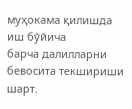муҳокама қилишда иш бўйича
барча далилларни бевосита текшириши шарт.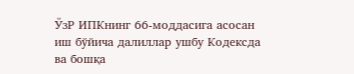ЎзР ИПКнинг 66-моддасига асосан иш бўйича далиллар ушбу Кодексда
ва бошқа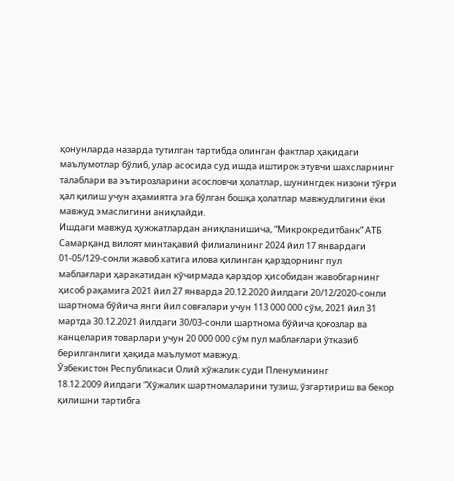қонунларда назарда тутилган тартибда олинган фактлар ҳақидаги
маълумотлар бўлиб, улар асосида суд ишда иштирок этувчи шахсларнинг
талаблари ва эътирозларини асословчи ҳолатлар, шунингдек низони тўғри
ҳал қилиш учун аҳамиятга эга бўлган бошқа ҳолатлар мавжудлигини ёки
мавжуд эмаслигини аниқлайди.
Ишдаги мавжуд ҳужжатлардан аниқланишича, “Микрокредитбанк” АТБ
Самарқанд вилоят минтақавий филиалининг 2024 йил 17 январдаги
01-05/129-сонли жавоб хатига илова қилинган қарздорнинг пул
маблағлари ҳаракатидан кўчирмада қарздор ҳисобидан жавобгарнинг
ҳисоб рақамига 2021 йил 27 январда 20.12.2020 йилдаги 20/12/2020-сонли
шартнома бўйича янги йил совғалари учун 113 000 000 сўм, 2021 йил 31
мартда 30.12.2021 йилдаги 30/03-сонли шартнома бўйича қоғозлар ва
канцелария товарлари учун 20 000 000 сўм пул маблағлари ўтказиб
берилганлиги ҳақида маълумот мавжуд.
Ўзбекистон Республикаси Олий хўжалик суди Пленумининг
18.12.2009 йилдаги “Хўжалик шартномаларини тузиш, ўзгартириш ва бекор
қилишни тартибга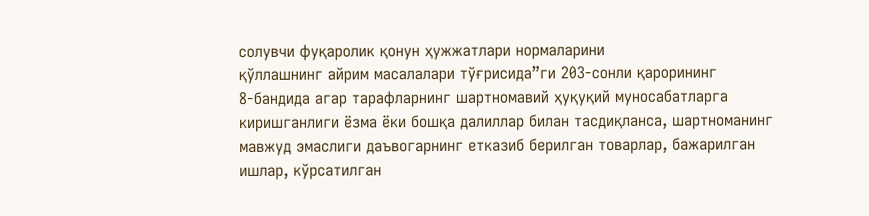солувчи фуқаролик қонун ҳужжатлари нормаларини
қўллашнинг айрим масалалари тўғрисида”ги 203-сонли қарорининг
8-бандида агар тарафларнинг шартномавий ҳуқуқий муносабатларга
киришганлиги ёзма ёки бошқа далиллар билан тасдиқланса, шартноманинг
мавжуд эмаслиги даъвогарнинг етказиб берилган товарлар, бажарилган
ишлар, кўрсатилган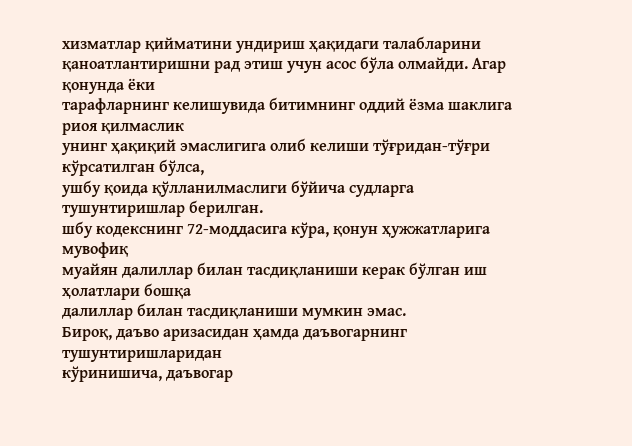хизматлар қийматини ундириш ҳақидаги талабларини
қаноатлантиришни рад этиш учун асос бўла олмайди. Агар қонунда ёки
тарафларнинг келишувида битимнинг оддий ёзма шаклига риоя қилмаслик
унинг ҳақиқий эмаслигига олиб келиши тўғридан-тўғри кўрсатилган бўлса,
ушбу қоида қўлланилмаслиги бўйича судларга тушунтиришлар берилган.
шбу кодекснинг 72-моддасига кўра, қонун ҳужжатларига мувофиқ
муайян далиллар билан тасдиқланиши керак бўлган иш ҳолатлари бошқа
далиллар билан тасдиқланиши мумкин эмас.
Бироқ, даъво аризасидан ҳамда даъвогарнинг тушунтиришларидан
кўринишича, даъвогар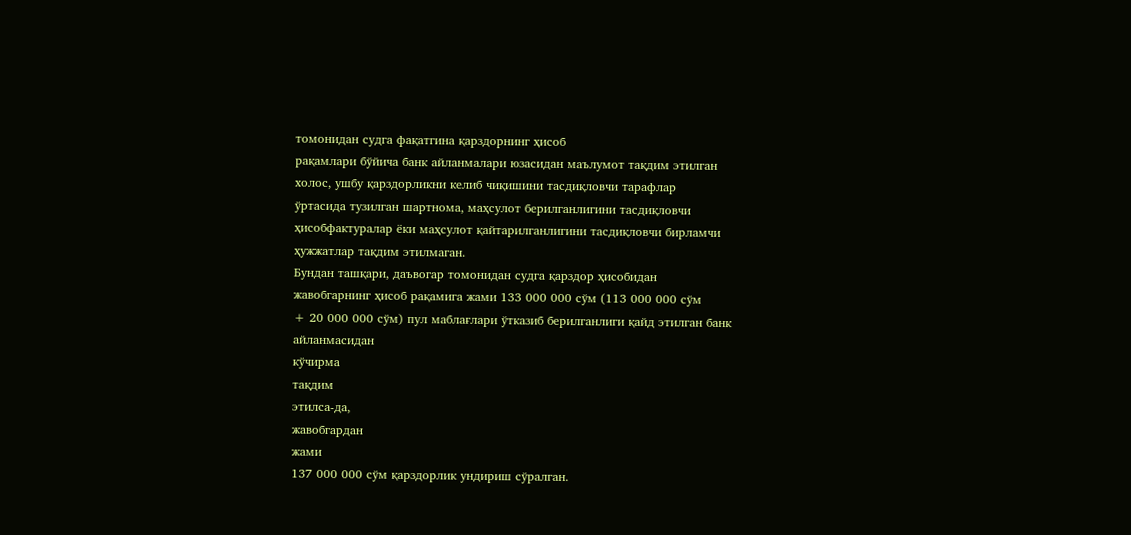томонидан судга фақатгина қарздорнинг ҳисоб
рақамлари бўйича банк айланмалари юзасидан маълумот тақдим этилган
холос, ушбу қарздорликни келиб чиқишини тасдиқловчи тарафлар
ўртасида тузилган шартнома, маҳсулот берилганлигини тасдиқловчи ҳисобфактуралар ёки маҳсулот қайтарилганлигини тасдиқловчи бирламчи
ҳужжатлар тақдим этилмаган.
Бундан ташқари, даъвогар томонидан судга қарздор ҳисобидан
жавобгарнинг ҳисоб рақамига жами 133 000 000 сўм (113 000 000 сўм
+ 20 000 000 сўм) пул маблағлари ўтказиб берилганлиги қайд этилган банк
айланмасидан
кўчирма
тақдим
этилса-да,
жавобгардан
жами
137 000 000 сўм қарздорлик ундириш сўралган.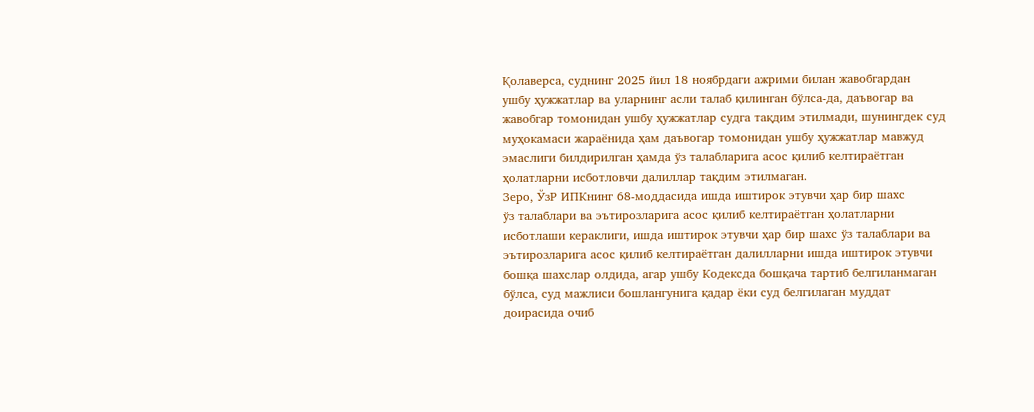Қолаверса, суднинг 2025 йил 18 ноябрдаги ажрими билан жавобгардан
ушбу ҳужжатлар ва уларнинг асли талаб қилинган бўлса-да, даъвогар ва
жавобгар томонидан ушбу ҳужжатлар судга тақдим этилмади, шунингдек суд
муҳокамаси жараёнида ҳам даъвогар томонидан ушбу ҳужжатлар мавжуд
эмаслиги билдирилган ҳамда ўз талабларига асос қилиб келтираётган
ҳолатларни исботловчи далиллар тақдим этилмаган.
Зеро, ЎзР ИПКнинг 68-моддасида ишда иштирок этувчи ҳар бир шахс
ўз талаблари ва эътирозларига асос қилиб келтираётган ҳолатларни
исботлаши кераклиги, ишда иштирок этувчи ҳар бир шахс ўз талаблари ва
эътирозларига асос қилиб келтираётган далилларни ишда иштирок этувчи
бошқа шахслар олдида, агар ушбу Кодексда бошқача тартиб белгиланмаган
бўлса, суд мажлиси бошлангунига қадар ёки суд белгилаган муддат
доирасида очиб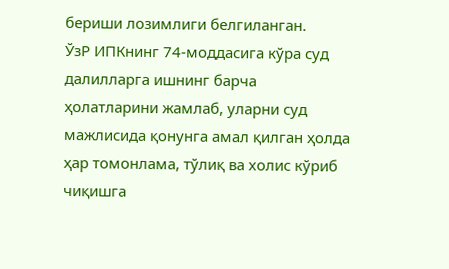бериши лозимлиги белгиланган.
ЎзР ИПКнинг 74-моддасига кўра суд далилларга ишнинг барча
ҳолатларини жамлаб, уларни суд мажлисида қонунга амал қилган ҳолда
ҳар томонлама, тўлиқ ва холис кўриб чиқишга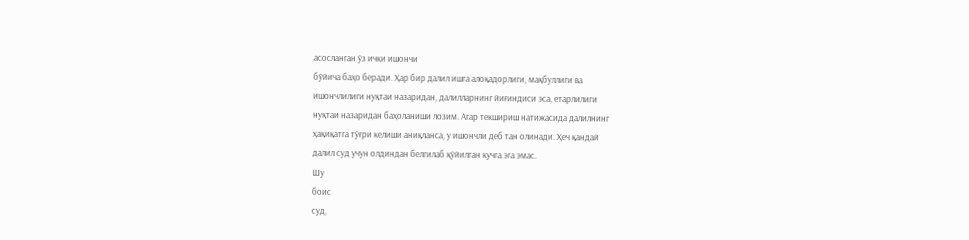асосланган ўз ички ишончи
бўйича баҳо беради. Ҳар бир далил ишга алоқадорлиги, мақбуллиги ва
ишончлилиги нуқтаи назаридан, далилларнинг йиғиндиси эса, етарлилиги
нуқтаи назаридан баҳоланиши лозим. Агар текшириш натижасида далилнинг
ҳақиқатга тўғри келиши аниқланса, у ишончли деб тан олинади. Ҳеч қандай
далил суд учун олдиндан белгилаб қўйилган кучга эга эмас.
Шу
боис
суд,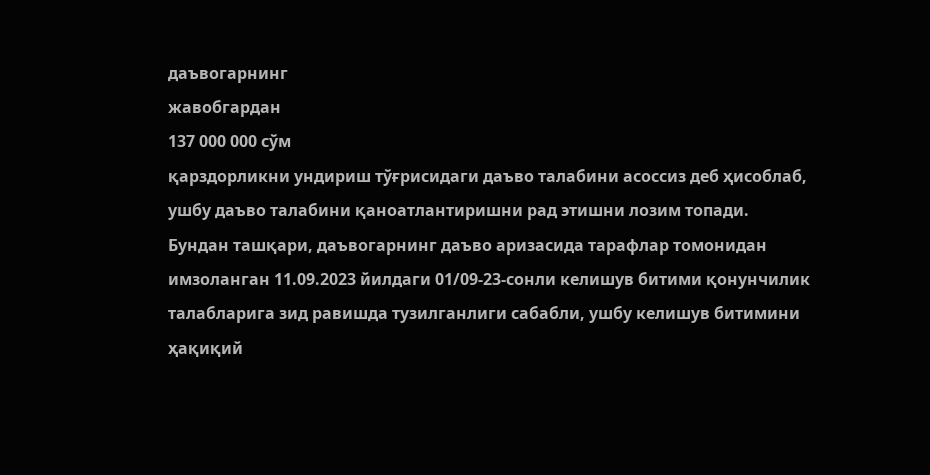даъвогарнинг
жавобгардан
137 000 000 сўм
қарздорликни ундириш тўғрисидаги даъво талабини асоссиз деб ҳисоблаб,
ушбу даъво талабини қаноатлантиришни рад этишни лозим топади.
Бундан ташқари, даъвогарнинг даъво аризасида тарафлар томонидан
имзоланган 11.09.2023 йилдаги 01/09-23-сонли келишув битими қонунчилик
талабларига зид равишда тузилганлиги сабабли, ушбу келишув битимини
ҳақиқий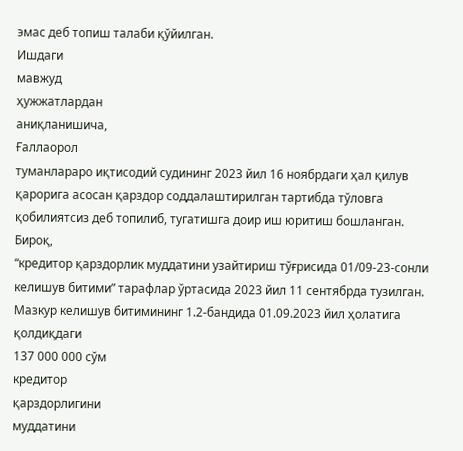эмас деб топиш талаби қўйилган.
Ишдаги
мавжуд
ҳужжатлардан
аниқланишича,
Ғаллаорол
туманлараро иқтисодий судининг 2023 йил 16 ноябрдаги ҳал қилув
қарорига асосан қарздор соддалаштирилган тартибда тўловга
қобилиятсиз деб топилиб, тугатишга доир иш юритиш бошланган. Бироқ,
“кредитор қарздорлик муддатини узайтириш тўғрисида 01/09-23-сонли
келишув битими” тарафлар ўртасида 2023 йил 11 сентябрда тузилган.
Мазкур келишув битимининг 1.2-бандида 01.09.2023 йил ҳолатига
қолдиқдаги
137 000 000 сўм
кредитор
қарздорлигини
муддатини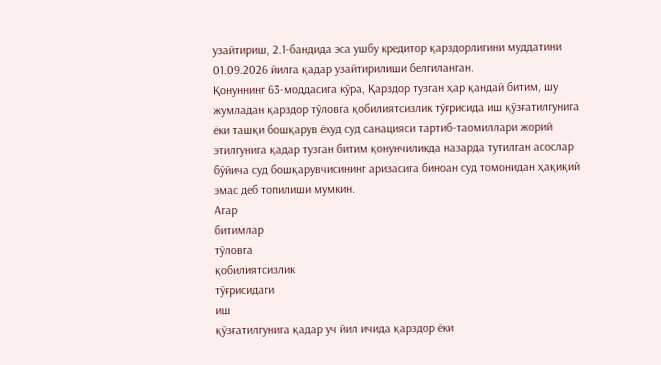узайтириш, 2.1-бандида эса ушбу кредитор қарздорлигини муддатини
01.09.2026 йилга қадар узайтирилиши белгиланган.
Қонуннинг 63-моддасига кўра, Қарздор тузган ҳар қандай битим, шу
жумладан қарздор тўловга қобилиятсизлик тўғрисида иш қўзғатилгунига
ёки ташқи бошқарув ёхуд суд санацияси тартиб-таомиллари жорий
этилгунига қадар тузган битим қонунчиликда назарда тутилган асослар
бўйича суд бошқарувчисининг аризасига биноан суд томонидан ҳақиқий
эмас деб топилиши мумкин.
Агар
битимлар
тўловга
қобилиятсизлик
тўғрисидаги
иш
қўзғатилгунига қадар уч йил ичида қарздор ёки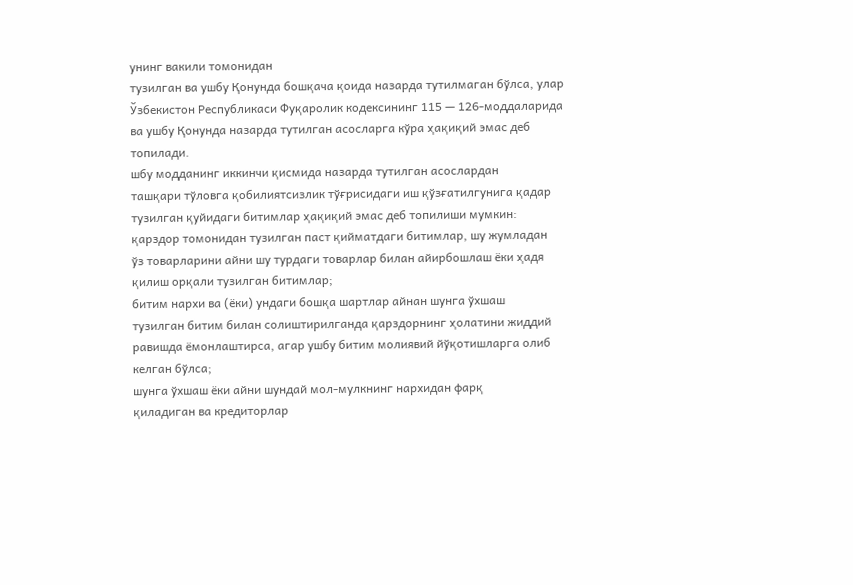унинг вакили томонидан
тузилган ва ушбу Қонунда бошқача қоида назарда тутилмаган бўлса, улар
Ўзбекистон Республикаси Фуқаролик кодексининг 115 — 126-моддаларида
ва ушбу Қонунда назарда тутилган асосларга кўра ҳақиқий эмас деб
топилади.
шбу модданинг иккинчи қисмида назарда тутилган асослардан
ташқари тўловга қобилиятсизлик тўғрисидаги иш қўзғатилгунига қадар
тузилган қуйидаги битимлар ҳақиқий эмас деб топилиши мумкин:
қарздор томонидан тузилган паст қийматдаги битимлар, шу жумладан
ўз товарларини айни шу турдаги товарлар билан айирбошлаш ёки ҳадя
қилиш орқали тузилган битимлар;
битим нархи ва (ёки) ундаги бошқа шартлар айнан шунга ўхшаш
тузилган битим билан солиштирилганда қарздорнинг ҳолатини жиддий
равишда ёмонлаштирса, агар ушбу битим молиявий йўқотишларга олиб
келган бўлса;
шунга ўхшаш ёки айни шундай мол-мулкнинг нархидан фарқ
қиладиган ва кредиторлар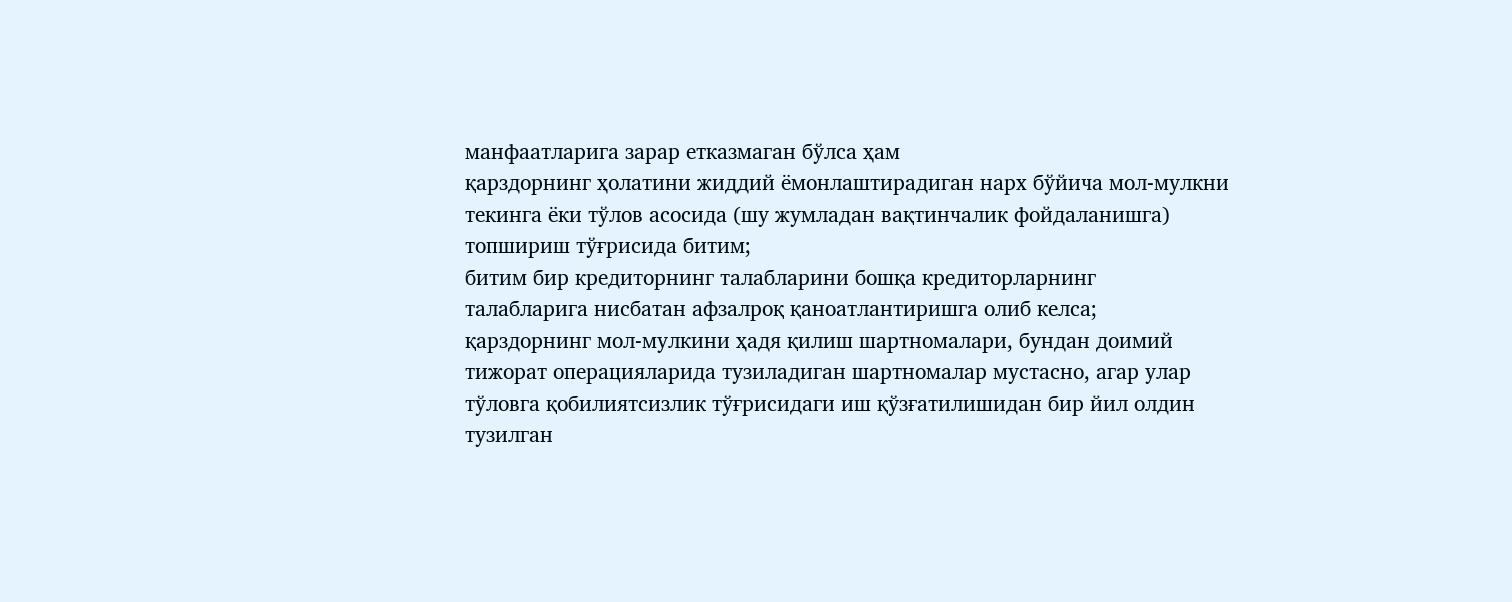манфаатларига зарар етказмаган бўлса ҳам
қарздорнинг ҳолатини жиддий ёмонлаштирадиган нарх бўйича мол-мулкни
текинга ёки тўлов асосида (шу жумладан вақтинчалик фойдаланишга)
топшириш тўғрисида битим;
битим бир кредиторнинг талабларини бошқа кредиторларнинг
талабларига нисбатан афзалроқ қаноатлантиришга олиб келса;
қарздорнинг мол-мулкини ҳадя қилиш шартномалари, бундан доимий
тижорат операцияларида тузиладиган шартномалар мустасно, агар улар
тўловга қобилиятсизлик тўғрисидаги иш қўзғатилишидан бир йил олдин
тузилган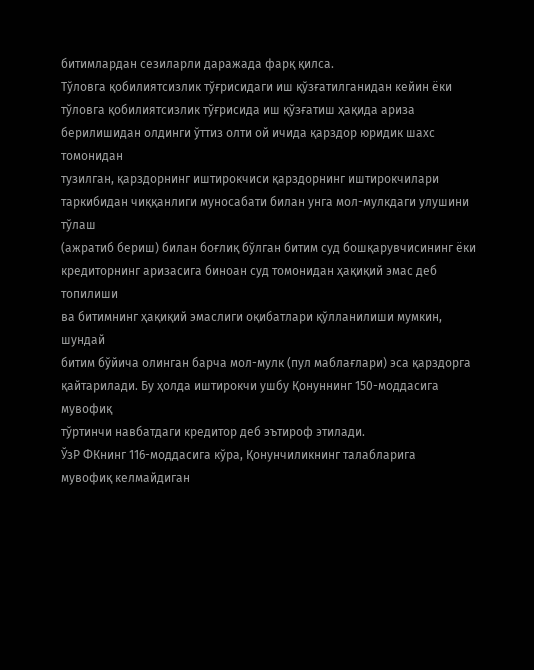битимлардан сезиларли даражада фарқ қилса.
Тўловга қобилиятсизлик тўғрисидаги иш қўзғатилганидан кейин ёки
тўловга қобилиятсизлик тўғрисида иш қўзғатиш ҳақида ариза
берилишидан олдинги ўттиз олти ой ичида қарздор юридик шахс томонидан
тузилган, қарздорнинг иштирокчиси қарздорнинг иштирокчилари
таркибидан чиққанлиги муносабати билан унга мол-мулкдаги улушини тўлаш
(ажратиб бериш) билан боғлиқ бўлган битим суд бошқарувчисининг ёки
кредиторнинг аризасига биноан суд томонидан ҳақиқий эмас деб топилиши
ва битимнинг ҳақиқий эмаслиги оқибатлари қўлланилиши мумкин, шундай
битим бўйича олинган барча мол-мулк (пул маблағлари) эса қарздорга
қайтарилади. Бу ҳолда иштирокчи ушбу Қонуннинг 150-моддасига мувофиқ
тўртинчи навбатдаги кредитор деб эътироф этилади.
ЎзР ФКнинг 116-моддасига кўра, Қонунчиликнинг талабларига
мувофиқ келмайдиган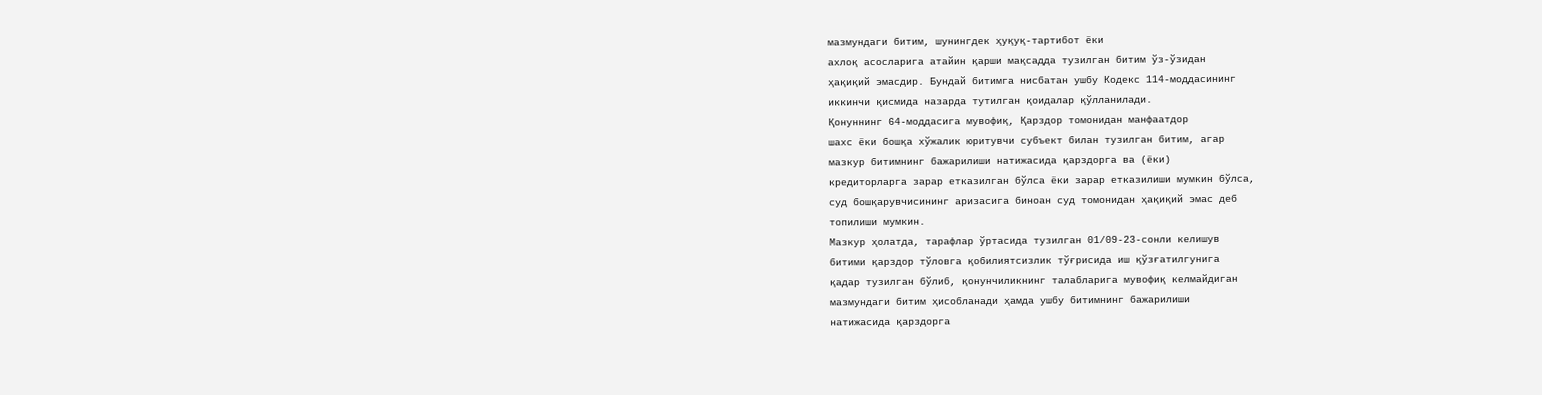мазмундаги битим, шунингдек ҳуқуқ-тартибот ёки
ахлоқ асосларига атайин қарши мақсадда тузилган битим ўз-ўзидан
ҳақиқий эмасдир. Бундай битимга нисбатан ушбу Кодекс 114-моддасининг
иккинчи қисмида назарда тутилган қоидалар қўлланилади.
Қонуннинг 64-моддасига мувофиқ, Қарздор томонидан манфаатдор
шахс ёки бошқа хўжалик юритувчи субъект билан тузилган битим, агар
мазкур битимнинг бажарилиши натижасида қарздорга ва (ёки)
кредиторларга зарар етказилган бўлса ёки зарар етказилиши мумкин бўлса,
суд бошқарувчисининг аризасига биноан суд томонидан ҳақиқий эмас деб
топилиши мумкин.
Мазкур ҳолатда, тарафлар ўртасида тузилган 01/09-23-сонли келишув
битими қарздор тўловга қобилиятсизлик тўғрисида иш қўзғатилгунига
қадар тузилган бўлиб, қонунчиликнинг талабларига мувофиқ келмайдиган
мазмундаги битим ҳисобланади ҳамда ушбу битимнинг бажарилиши
натижасида қарздорга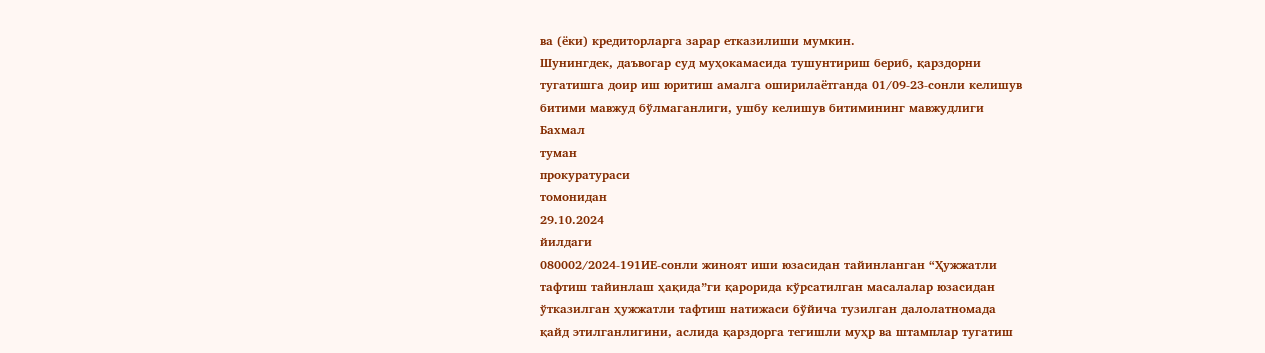ва (ёки) кредиторларга зарар етказилиши мумкин.
Шунингдек, даъвогар суд муҳокамасида тушунтириш бериб, қарздорни
тугатишга доир иш юритиш амалга оширилаётганда 01/09-23-сонли келишув
битими мавжуд бўлмаганлиги, ушбу келишув битимининг мавжудлиги
Бахмал
туман
прокуратураси
томонидан
29.10.2024
йилдаги
080002/2024-191ИЕ-сонли жиноят иши юзасидан тайинланган “Ҳужжатли
тафтиш тайинлаш ҳақида”ги қарорида кўрсатилган масалалар юзасидан
ўтказилган ҳужжатли тафтиш натижаси бўйича тузилган далолатномада
қайд этилганлигини, аслида қарздорга тегишли муҳр ва штамплар тугатиш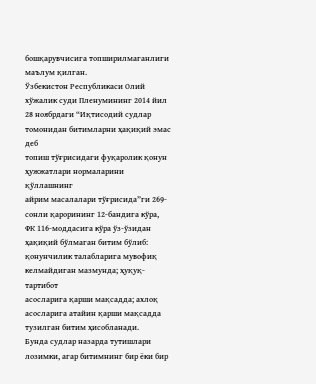бошқарувчисига топширилмаганлиги маълум қилган.
Ўзбекистон Республикаси Олий хўжалик суди Пленумининг 2014 йил
28 ноябрдаги “Иқтисодий судлар томонидан битимларни ҳақиқий эмас деб
топиш тўғрисидаги фуқаролик қонун ҳужжатлари нормаларини қўллашнинг
айрим масалалари тўғрисида”ги 269-сонли қарорининг 12-бандига кўра,
ФК 116-моддасига кўра ўз-ўзидан ҳақиқий бўлмаган битим бўлиб:
қонунчилик талабларига мувофиқ келмайдиган мазмунда; ҳуқуқ-тартибот
асосларига қарши мақсадда; ахлоқ асосларига атайин қарши мақсадда
тузилган битим ҳисобланади.
Бунда судлар назарда тутишлари лозимки, агар битимнинг бир ёки бир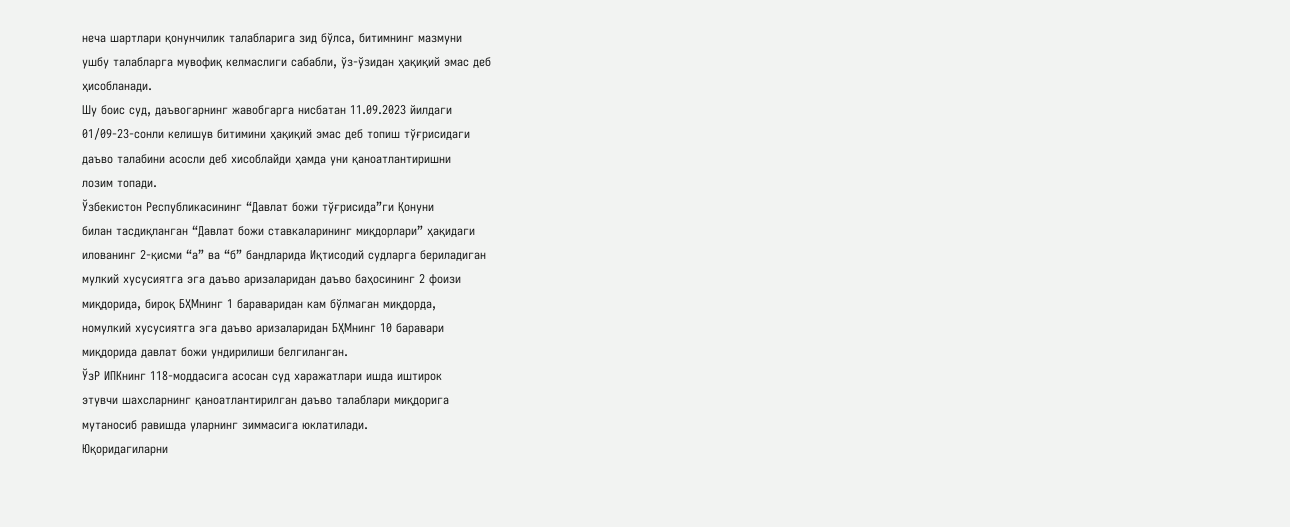неча шартлари қонунчилик талабларига зид бўлса, битимнинг мазмуни
ушбу талабларга мувофиқ келмаслиги сабабли, ўз-ўзидан ҳақиқий эмас деб
ҳисобланади.
Шу боис суд, даъвогарнинг жавобгарга нисбатан 11.09.2023 йилдаги
01/09-23-сонли келишув битимини ҳақиқий эмас деб топиш тўғрисидаги
даъво талабини асосли деб хисоблайди ҳамда уни қаноатлантиришни
лозим топади.
Ўзбекистон Республикасининг “Давлат божи тўғрисида”ги Қонуни
билан тасдиқланган “Давлат божи ставкаларининг миқдорлари” ҳақидаги
илованинг 2-қисми “а” ва “б” бандларида Иқтисодий судларга бериладиган
мулкий хусусиятга эга даъво аризаларидан даъво баҳосининг 2 фоизи
миқдорида, бироқ БҲМнинг 1 бараваридан кам бўлмаган миқдорда,
номулкий хусусиятга эга даъво аризаларидан БҲМнинг 10 баравари
миқдорида давлат божи ундирилиши белгиланган.
ЎзР ИПКнинг 118-моддасига асосан суд харажатлари ишда иштирок
этувчи шахсларнинг қаноатлантирилган даъво талаблари миқдорига
мутаносиб равишда уларнинг зиммасига юклатилади.
Юқоридагиларни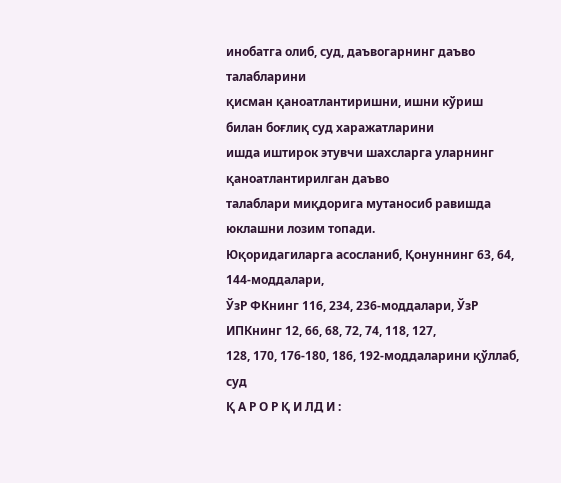инобатга олиб, суд, даъвогарнинг даъво талабларини
қисман қаноатлантиришни, ишни кўриш билан боғлиқ суд харажатларини
ишда иштирок этувчи шахсларга уларнинг қаноатлантирилган даъво
талаблари миқдорига мутаносиб равишда юклашни лозим топади.
Юқоридагиларга асосланиб, Қонуннинг 63, 64, 144-моддалари,
ЎзР ФКнинг 116, 234, 236-моддалари, ЎзР ИПКнинг 12, 66, 68, 72, 74, 118, 127,
128, 170, 176-180, 186, 192-моддаларини қўллаб, суд
Қ А Р О Р Қ И ЛД И :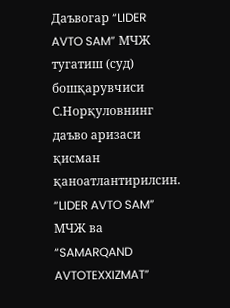Даъвогар “LIDER AVTO SAM” МЧЖ тугатиш (суд) бошқарувчиси
С.Норқуловнинг даъво аризаси қисман қаноатлантирилсин.
“LIDER AVTO SAM” МЧЖ ва “SAMARQAND AVTOTEXXIZMAT”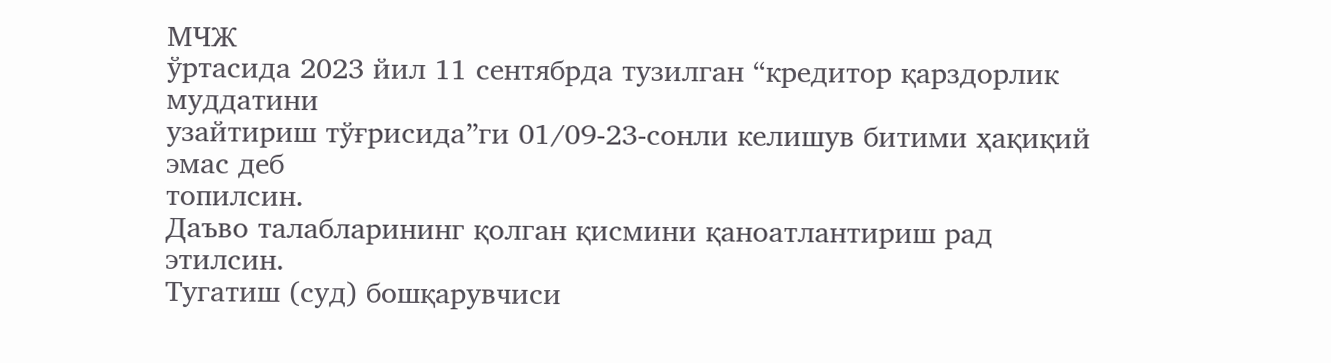МЧЖ
ўртасида 2023 йил 11 сентябрда тузилган “кредитор қарздорлик муддатини
узайтириш тўғрисида”ги 01/09-23-сонли келишув битими ҳақиқий эмас деб
топилсин.
Даъво талабларининг қолган қисмини қаноатлантириш рад этилсин.
Тугатиш (суд) бошқарувчиси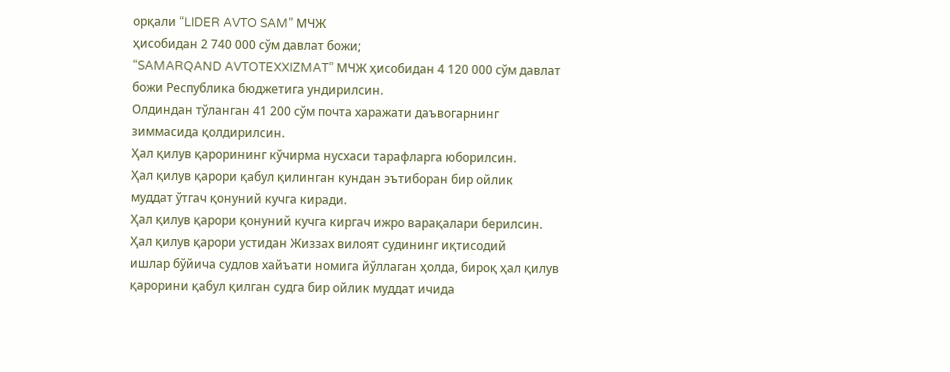орқали “LIDER AVTO SAM” МЧЖ
ҳисобидан 2 740 000 сўм давлат божи;
“SAMARQAND AVTOTEXXIZMAT” МЧЖ ҳисобидан 4 120 000 сўм давлат
божи Республика бюджетига ундирилсин.
Олдиндан тўланган 41 200 сўм почта харажати даъвогарнинг
зиммасида қолдирилсин.
Ҳал қилув қарорининг кўчирма нусхаси тарафларга юборилсин.
Ҳал қилув қарори қабул қилинган кундан эътиборан бир ойлик
муддат ўтгач қонуний кучга киради.
Ҳал қилув қарори қонуний кучга киргач ижро варақалари берилсин.
Ҳал қилув қарори устидан Жиззах вилоят судининг иқтисодий
ишлар бўйича судлов хайъати номига йўллаган ҳолда, бироқ ҳал қилув
қарорини қабул қилган судга бир ойлик муддат ичида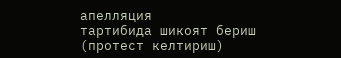апелляция
тартибида шикоят бериш (протест келтириш)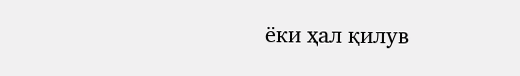ёки ҳал қилув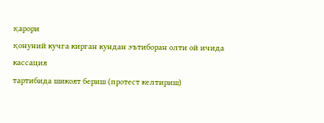қарори
қонуний кучга кирган кундан эътиборан олти ой ичида кассация
тартибида шикоят бериш (протест келтириш)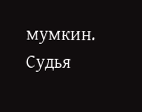мумкин.
Судья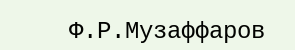Ф.Р.Музаффаров